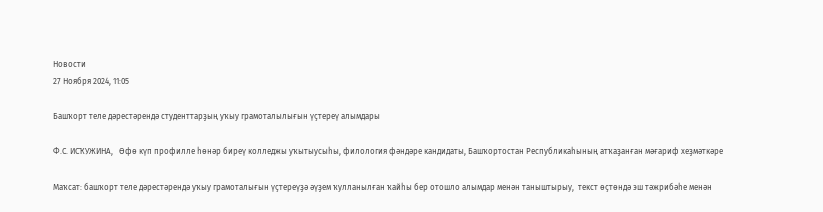Новости
27 Ноября 2024, 11:05

Башҡорт теле дәрестәрендә студенттарҙың уҡыу грамоталылығын үҫтереү алымдары

Ф.С. ИСҠУЖИНА,   Өфө күп профилле һөнәр биреү колледжы уҡытыусыһы, филология фәндәре кандидаты, Башҡортостан Республикаһының атҡаҙанған мәғариф хеҙмәткәре

Маҡсат: башҡорт теле дәрестәрендә уҡыу грамоталығын үҫтереүҙә әүҙем ҡулланылған ҡайһы бер отошло алымдар менән таныштырыу,  текст өҫтөндә эш тәжрибәһе менән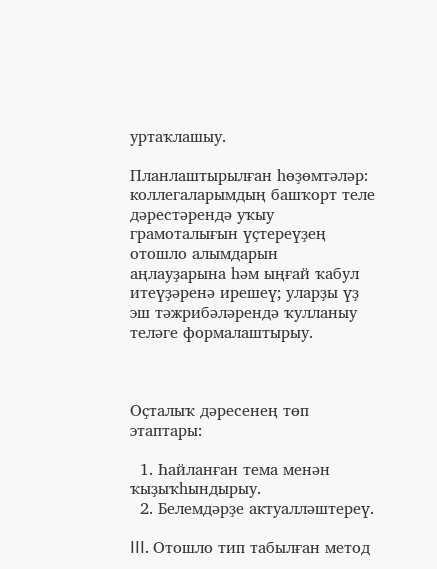уртаҡлашыу.

Планлаштырылған һөҙөмтәләр: коллегаларымдың башҡорт теле дәрестәрендә уҡыу грамоталығын үҫтереүҙең отошло алымдарын аңлауҙарына һәм ыңғай ҡабул итеүҙәренә ирешеү; уларҙы үҙ эш тәжрибәләрендә ҡулланыу теләге формалаштырыу.



Оҫталыҡ дәресенең төп этаптары:

  1. Һайланған тема менән ҡыҙыҡһындырыу.
  2. Белемдәрҙе актуалләштереү.

III. Отошло тип табылған метод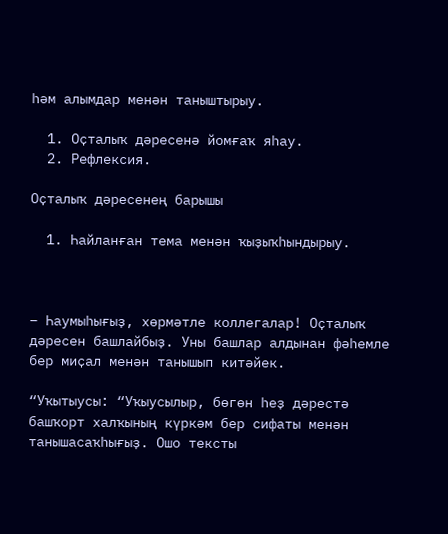һәм алымдар менән таныштырыу.

  1. Оҫталыҡ дәресенә йомғаҡ яһау.
  2. Рефлексия.

Оҫталыҡ дәресенең барышы

  1. Һайланған тема менән ҡыҙыҡһындырыу.



– Һаумыһығыҙ, хөрмәтле коллегалар! Оҫталыҡ дәресен башлайбыҙ. Уны башлар алдынан фәһемле бер миҫал менән танышып китәйек.

“Уҡытыусы: “Уҡыусылыр, бөгөн һеҙ дәрестә башҡорт халҡының күркәм бер сифаты менән танышасаҡһығыҙ. Ошо тексты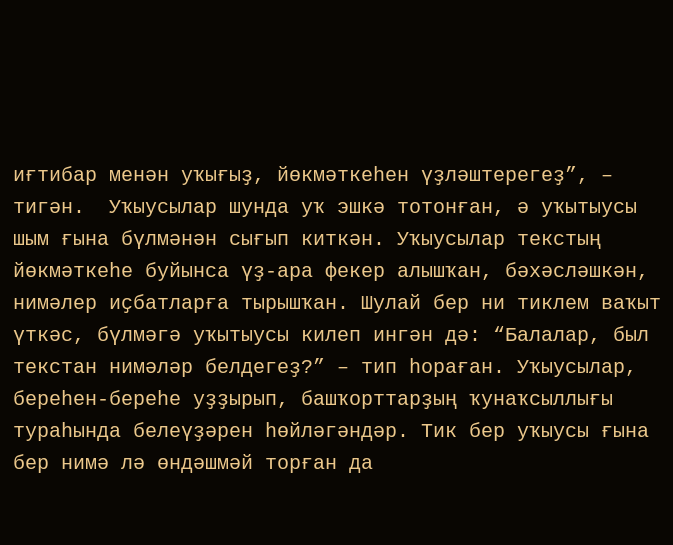иғтибар менән уҡығыҙ, йөкмәткеһен үҙләштерегеҙ”, – тигән.  Уҡыусылар шунда уҡ эшкә тотонған, ә уҡытыусы шым ғына бүлмәнән сығып киткән. Уҡыусылар текстың йөкмәткеһе буйынса үҙ-ара фекер алышҡан, бәхәсләшкән, нимәлер иҫбатларға тырышҡан. Шулай бер ни тиклем ваҡыт үткәс, бүлмәгә уҡытыусы килеп ингән дә: “Балалар, был текстан нимәләр белдегеҙ?” – тип һораған. Уҡыусылар, береһен-береһе уҙҙырып, башҡорттарҙың ҡунаҡсыллығы  тураһында белеүҙәрен һөйләгәндәр. Тик бер уҡыусы ғына бер нимә лә өндәшмәй торған да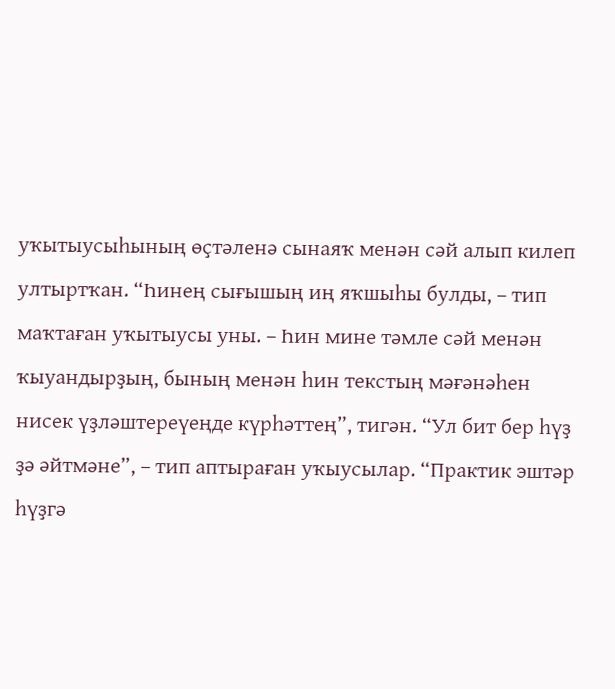уҡытыусыһының өҫтәленә сынаяҡ менән сәй алып килеп ултыртҡан. “Һинең сығышың иң яҡшыһы булды, – тип маҡтаған уҡытыусы уны. – Һин мине тәмле сәй менән ҡыуандырҙың, бының менән һин текстың мәғәнәһен нисек үҙләштереүеңде күрһәттең”, тигән. “Ул бит бер һүҙ ҙә әйтмәне”, – тип аптыраған уҡыусылар. “Практик эштәр һүҙгә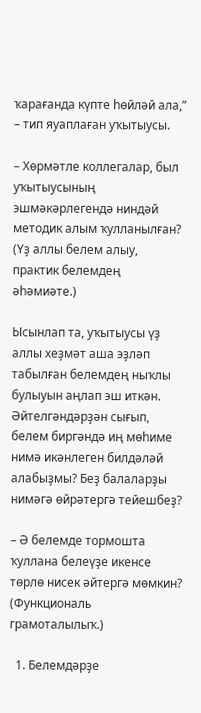ҡарағанда күпте һөйләй ала,” – тип яуаплаған уҡытыусы.

– Хөрмәтле коллегалар, был уҡытыусының эшмәкәрлегендә ниндәй методик алым ҡулланылған? (Үҙ аллы белем алыу, практик белемдең әһәмиәте.)

Ысынлап та, уҡытыусы үҙ аллы хеҙмәт аша эҙләп табылған белемдең ныҡлы булыуын аңлап эш иткән. Әйтелгәндәрҙән сығып, белем биргәндә иң мөһиме нимә икәнлеген билдәләй алабыҙмы? Беҙ балаларҙы нимәгә өйрәтергә тейешбеҙ?

– Ә белемде тормошта ҡуллана белеүҙе икенсе төрлө нисек әйтергә мөмкин? (Функциональ грамоталылыҡ.)

  1. Белемдәрҙе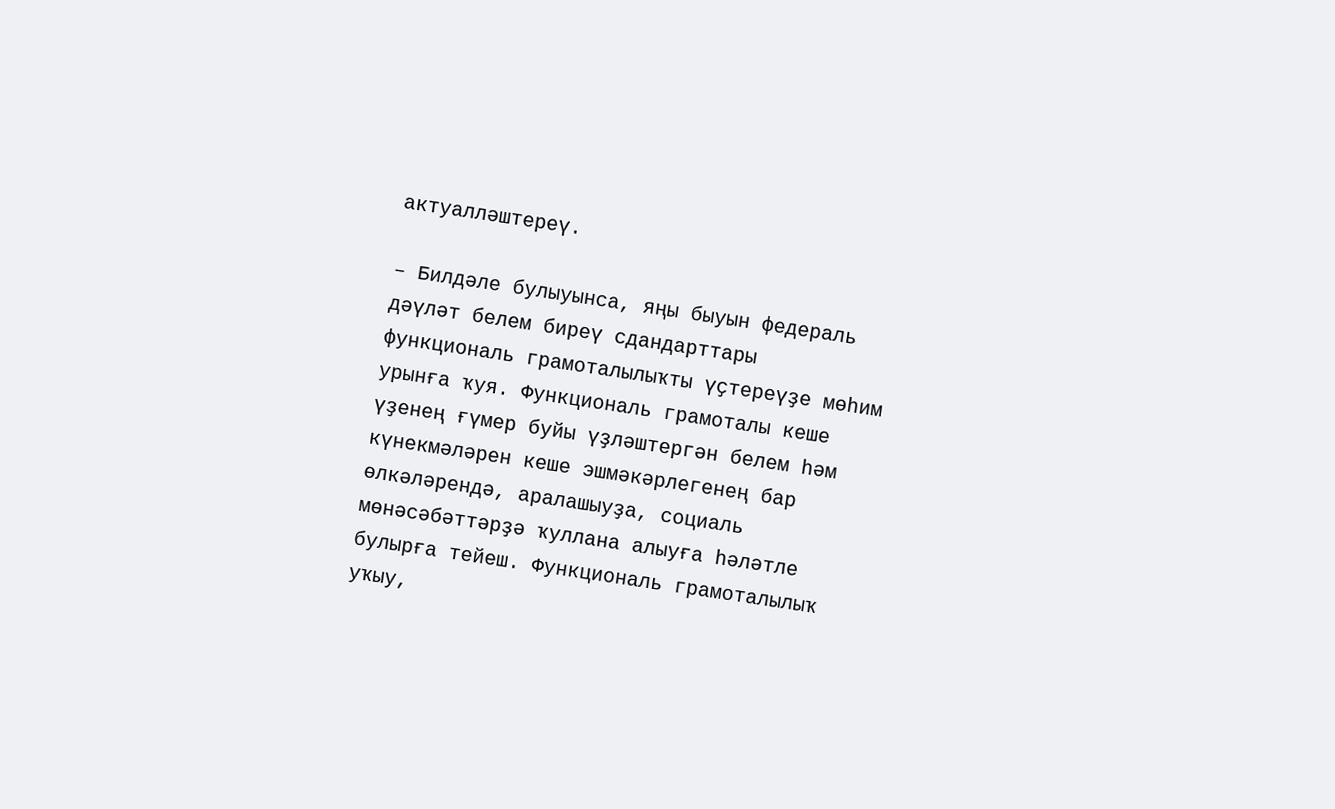актуалләштереү.

– Билдәле булыуынса, яңы быуын федераль дәүләт белем биреү сдандарттары функциональ грамоталылыҡты үҫтереүҙе мөһим урынға ҡуя. Функциональ грамоталы кеше үҙенең ғүмер буйы үҙләштергән белем һәм күнекмәләрен кеше эшмәкәрлегенең бар өлкәләрендә, аралашыуҙа, социаль мөнәсәбәттәрҙә ҡуллана алыуға һәләтле булырға тейеш. Функциональ грамоталылыҡ уҡыу,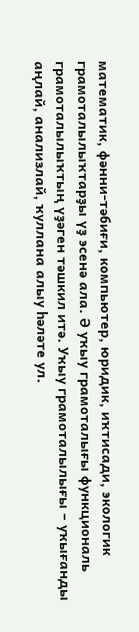математик, фәнни-тәбиғи, компьютер, юридик, иҡтисади, экологик грамоталылыҡтарҙы үҙ эсенә ала. Ә уҡыу грамоталығы функциональ грамоталылыҡтың үҙәген тәшкил итә. Уҡыу грамоталылығы – уҡығанды аңлай, анализлай, ҡуллана алыу һәләте ул.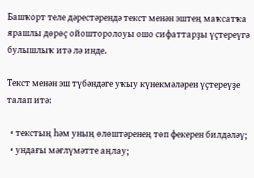Башҡорт теле дәрестәрендә текст менән эштең маҡсатҡа ярашлы дөрөҫ ойошторолоуы ошо сифаттарҙы үҫтереүгә булышлыҡ итә лә инде.

Текст менән эш түбәндәге уҡыу күнекмәләрен үҫтереүҙе талап итә:

  • текстың һәм уның өлөштәренең төп фекерен билдәләү;
  • ундағы мәғлүмәтте аңлау;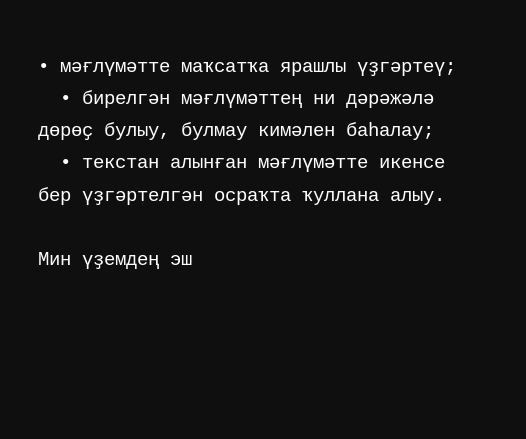• мәғлүмәтте маҡсатҡа ярашлы үҙгәртеү;
  • бирелгән мәғлүмәттең ни дәрәжәлә дөрөҫ булыу, булмау кимәлен баһалау;
  • текстан алынған мәғлүмәтте икенсе бер үҙгәртелгән осраҡта ҡуллана алыу.

Мин үҙемдең эш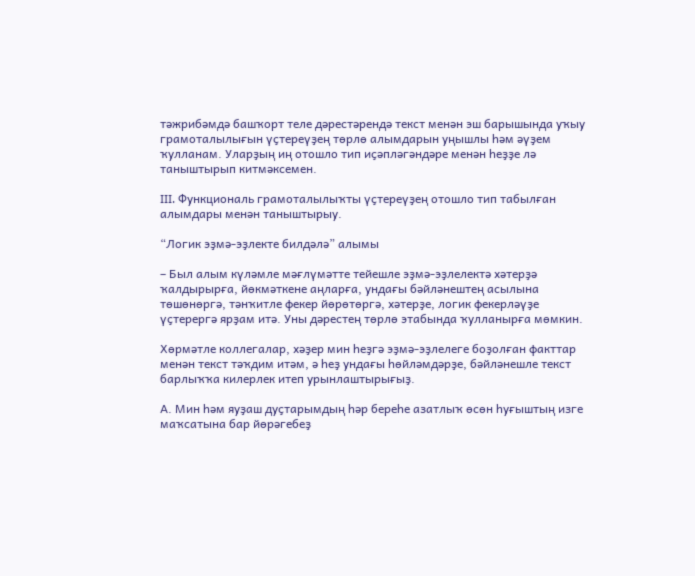тәжрибәмдә башҡорт теле дәрестәрендә текст менән эш барышында уҡыу грамоталылығын үҫтереүҙең төрлө алымдарын уңышлы һәм әүҙем ҡулланам. Уларҙың иң отошло тип иҫәпләгәндәре менән һеҙҙе лә таныштырып китмәксемен.

III. Функциональ грамоталылыҡты үҫтереүҙең отошло тип табылған алымдары менән таныштырыу.

“Логик эҙмә-эҙлекте билдәлә” алымы

– Был алым күләмле мәғлүмәтте тейешле эҙмә-эҙлелектә хәтерҙә ҡалдырырға, йөкмәткене аңларға, ундағы бәйләнештең асылына төшөнөргә, тәнҡитле фекер йөрөтөргә, хәтерҙе, логик фекерләүҙе үҫтерергә ярҙам итә. Уны дәрестең төрлө этабында ҡулланырға мөмкин.

Хөрмәтле коллегалар, хәҙер мин һеҙгә эҙмә-эҙлелеге боҙолған факттар менән текст тәҡдим итәм, ә һеҙ ундағы һөйләмдәрҙе, бәйләнешле текст барлыҡҡа килерлек итеп урынлаштырығыҙ.

А. Мин һәм яуҙаш дуҫтарымдың һәр береһе азатлыҡ өсөн һуғыштың изге маҡсатына бар йөрәгебеҙ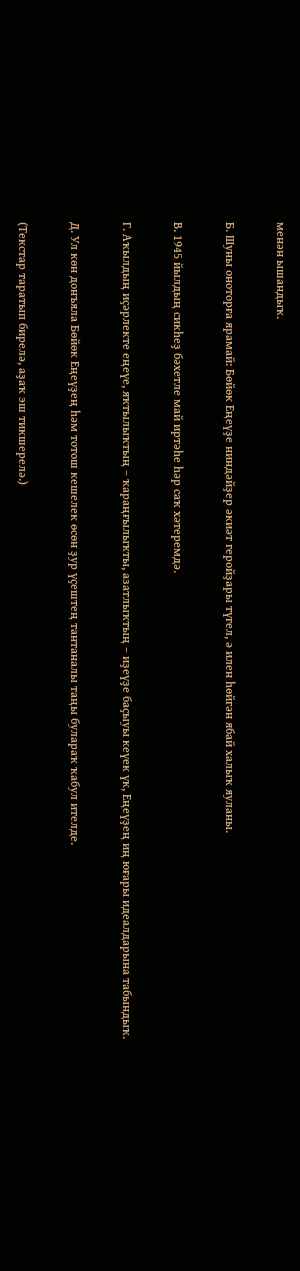менән ышандыҡ.

Б. Шуны оноторға ярамай: Бөйөк Еңеүҙе ниндәйҙер әкиәт геройҙары түгел, ә илен һөйгән ябай халыҡ яуланы.

В. 1945 йылдың сикһеҙ бәхетле май иртәһе һәр саҡ хәтеремдә.

Г. Аҡылдың иҫәрлекте еңеүе, яҡтылыҡтың – ҡараңғылыҡты, азатлыҡтың – иҙеүҙе баҫыуы кеүек үк, Еңеүҙең иң юғары идеалдарына табындыҡ.

Д. Ул көн донъяла Бөйөк Еңеүҙең һәм тотош кешелек өсөн ҙур үҫештең тантаналы таңы булараҡ ҡабул ителде.

(Текстар таратып бирелә, аҙаҡ эш тикшерелә.)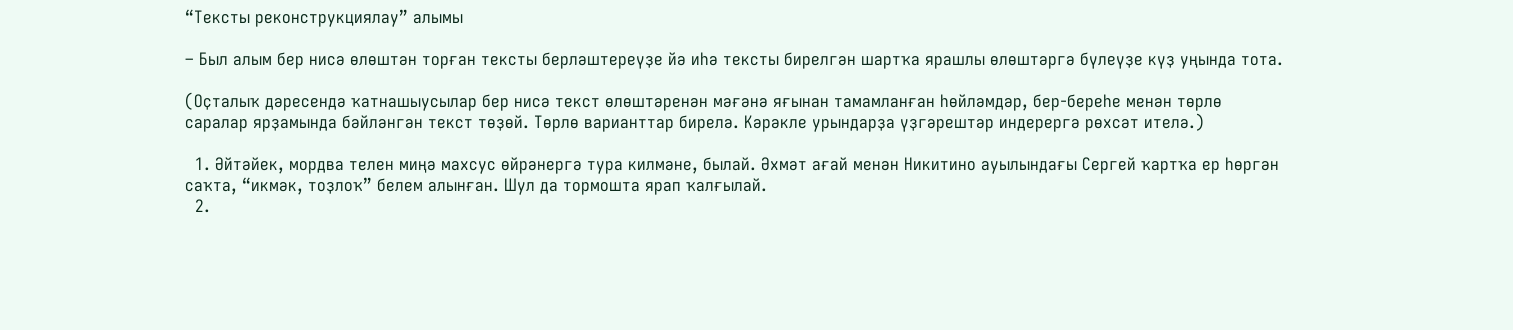“Тексты реконструкциялау” алымы

– Был алым бер нисә өлөштән торған тексты берләштереүҙе йә иһә тексты бирелгән шартҡа ярашлы өлөштәргә бүлеүҙе күҙ уңында тота.

(Оҫталыҡ дәресендә ҡатнашыусылар бер нисә текст өлөштәренән мәғәнә яғынан тамамланған һөйләмдәр, бер-береһе менән төрлө саралар ярҙамында бәйләнгән текст төҙөй. Төрлө варианттар бирелә. Кәрәкле урындарҙа үҙгәрештәр индерергә рөхсәт ителә.)

  1. Әйтәйек, мордва телен миңә махсус өйрәнергә тура килмәне, былай. Әхмәт ағай менән Никитино ауылындағы Сергей ҡартҡа ер һөргән саҡта, “икмәк, тоҙлоҡ” белем алынған. Шул да тормошта ярап ҡалғылай.
  2.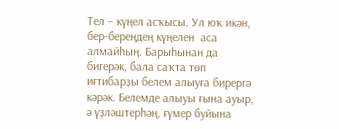Тел – күңел асҡысы. Ул юҡ икән, бер-береңдең күңелен  аса алмайһың. Барыһынан да бигерәк, бала саҡта төп иғтибарҙы белем алыуға бирергә кәрәк. Белемде алыуы ғына ауыр, ә үҙләштерһәң, ғүмер буйына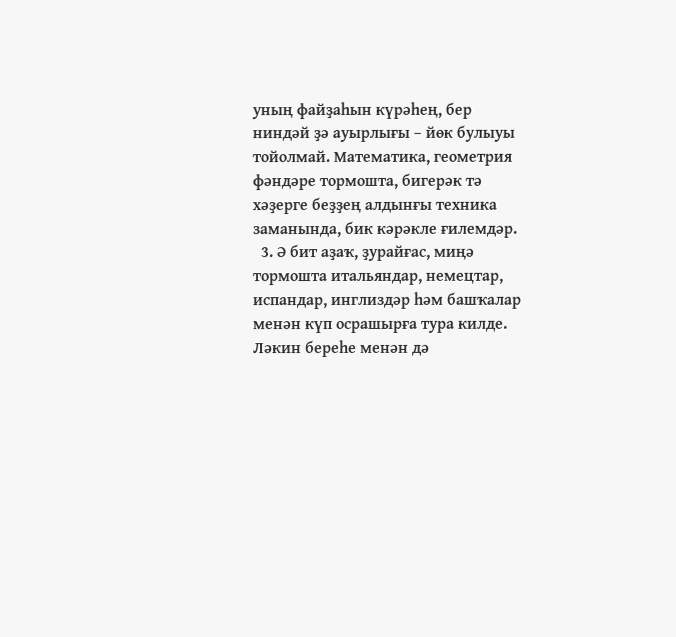уның файҙаһын күрәһең, бер ниндәй ҙә ауырлығы – йөк булыуы тойолмай. Математика, геометрия фәндәре тормошта, бигерәк тә хәҙерге беҙҙең алдынғы техника заманында, бик кәрәкле ғилемдәр.
  3. Ә бит аҙаҡ, ҙурайғас, миңә тормошта итальяндар, немецтар, испандар, инглиздәр һәм башҡалар менән күп осрашырға тура килде. Ләкин береһе менән дә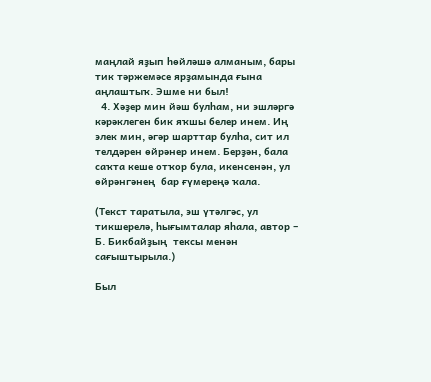маңлай яҙып һөйләшә алманым, бары тик тәржемәсе ярҙамында ғына аңлаштыҡ. Эшме ни был!
  4. Хәҙер мин йәш булһам, ни эшләргә кәрәклеген бик яҡшы белер инем. Иң элек мин, әгәр шарттар булһа, сит ил телдәрен өйрәнер инем. Берҙән, бала саҡта кеше отҡор була, икенсенән, ул өйрәнгәнең  бар ғүмереңә ҡала.

(Текст таратыла, эш үтәлгәс, ул тикшерелә, һығымталар яһала, автор – Б. Бикбайҙың  тексы менән сағыштырыла.)

Был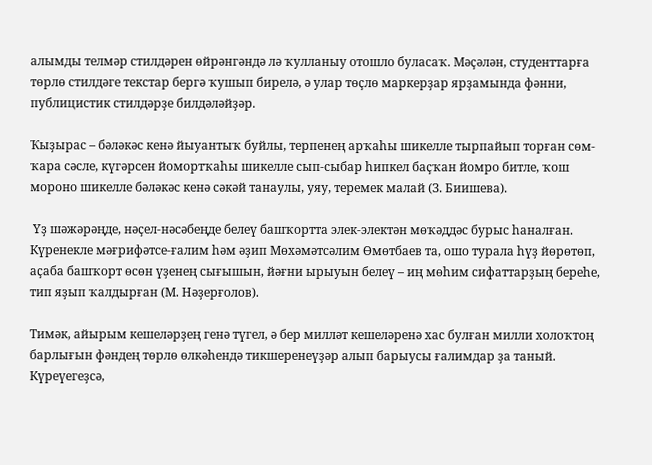алымды телмәр стилдәрен өйрәнгәндә лә ҡулланыу отошло буласаҡ. Мәҫәлән, студенттарға төрлө стилдәге текстар бергә ҡушып бирелә, ә улар төҫлө маркерҙар ярҙамында фәнни, публицистик стилдәрҙе билдәләйҙәр.

Ҡыҙырас – бәләкәс кенә йыуантыҡ буйлы, терпенең арҡаһы шикелле тырпайып торған сөм-ҡара сәсле, күгәрсен йомортҡаһы шикелле сып-сыбар һипкел баҫҡан йомро битле, ҡош мороно шикелле бәләкәс кенә сәкәй танаулы, уяу, теремек малай (З. Биишева).

 Үҙ шәжәрәңде, нәҫел-нәсәбеңде белеү башҡортта элек-электән мөҡәддәс бурыс һаналған. Күренекле мәғрифәтсе-ғалим һәм әҙип Мөхәмәтсәлим Өмөтбаев та, ошо турала һүҙ йөрөтөп, аҫаба башҡорт өсөн үҙенең сығышын, йәғни ырыуын белеү – иң мөһим сифаттарҙың береһе, тип яҙып ҡалдырған (М. Нәҙерғолов).

Тимәк, айырым кешеләрҙең генә түгел, ә бер милләт кешеләренә хас булған милли холоҡтоң барлығын фәндең төрлө өлкәһендә тикшеренеүҙәр алып барыусы ғалимдар ҙа таный. Күреүегеҙсә,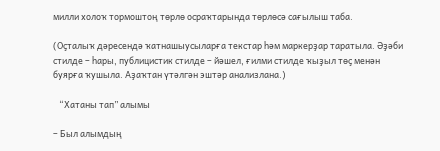милли холоҡ тормоштоң төрлө осраҡтарында төрлөсә сағылыш таба.

(Оҫталыҡ дәресендә ҡатнашыусыларға текстар һәм маркерҙар таратыла. Әҙәби стилде – һары, публицистик стилде – йәшел, ғилми стилде ҡыҙыл төҫ менән буярға ҡушыла. Аҙаҡтан үтәлгән эштәр анализлана.)

   “Хатаны тап” алымы

– Был алымдың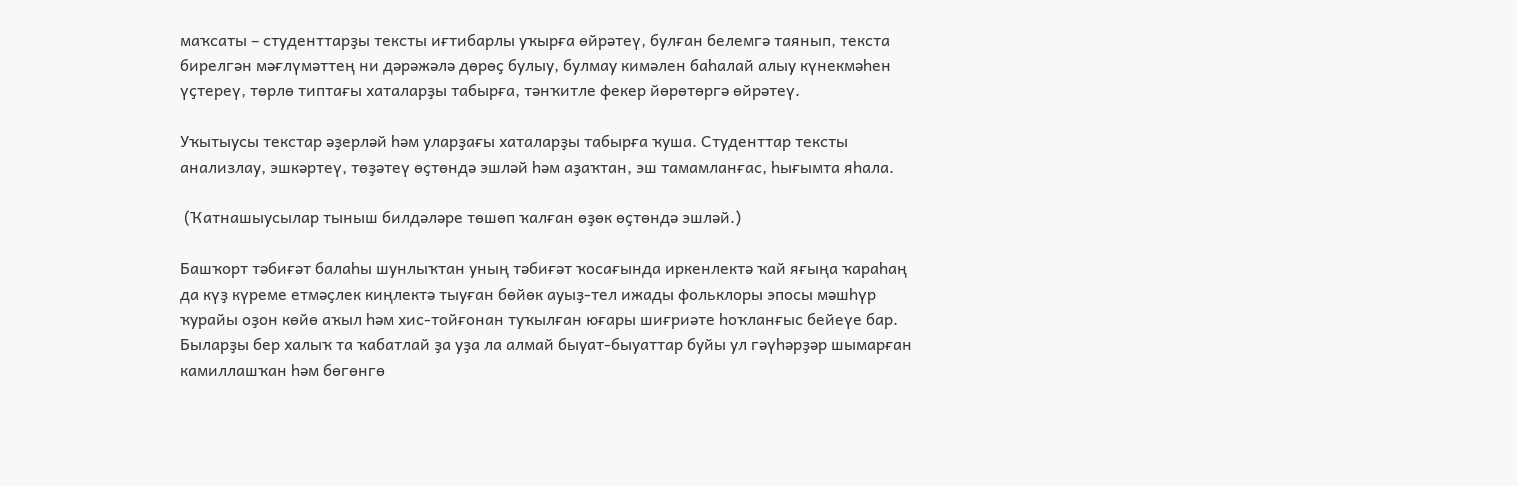маҡсаты – студенттарҙы тексты иғтибарлы уҡырға өйрәтеү, булған белемгә таянып, текста бирелгән мәғлүмәттең ни дәрәжәлә дөрөҫ булыу, булмау кимәлен баһалай алыу күнекмәһен үҫтереү, төрлө типтағы хаталарҙы табырға, тәнҡитле фекер йөрөтөргә өйрәтеү.

Уҡытыусы текстар әҙерләй һәм уларҙағы хаталарҙы табырға ҡуша. Студенттар тексты анализлау, эшкәртеү, төҙәтеү өҫтөндә эшләй һәм аҙаҡтан, эш тамамланғас, һығымта яһала.

 (Ҡатнашыусылар тыныш билдәләре төшөп ҡалған өҙөк өҫтөндә эшләй.)

Башҡорт тәбиғәт балаһы шунлыҡтан уның тәбиғәт ҡосағында иркенлектә ҡай яғыңа ҡараһаң да күҙ күреме етмәҫлек киңлектә тыуған бөйөк ауыҙ-тел ижады фольклоры эпосы мәшһүр ҡурайы оҙон көйө аҡыл һәм хис-тойғонан туҡылған юғары шиғриәте һоҡланғыс бейеүе бар. Быларҙы бер халыҡ та ҡабатлай ҙа уҙа ла алмай быуат-быуаттар буйы ул гәүһәрҙәр шымарған камиллашҡан һәм бөгөнгө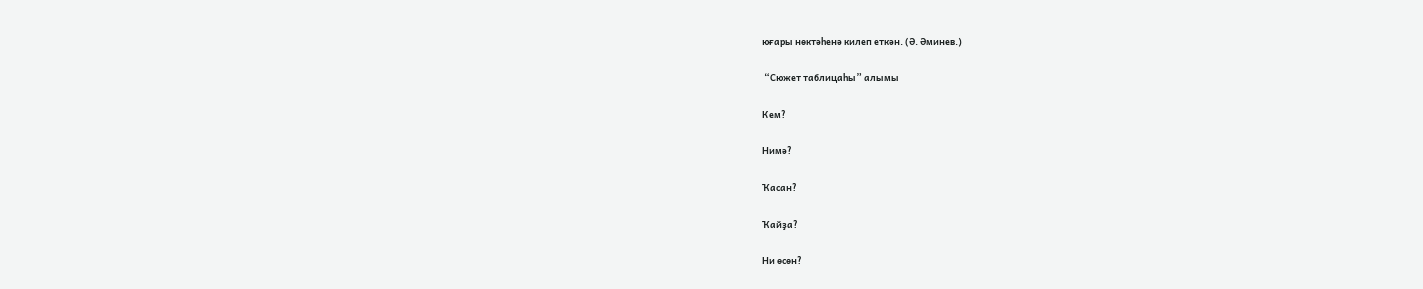юғары нөктәһенә килеп еткән. (Ә. Әминев.)

 “Сюжет таблицаһы” алымы

Кем?

Нимә?

Ҡасан?

Ҡайҙа?

Ни өсөн?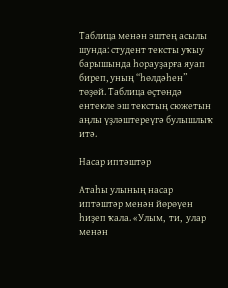Таблица менән эштең асылы шунда: студент тексты уҡыу барышында һорауҙарға яуап биреп, уның “һөлдәһен” төҙөй. Таблица өҫтөндә ентекле эш текстың сюжетын аңлы үҙләштереүгә булышлыҡ итә.

Насар иптәштәр

Атаһы улының насар иптәштәр менән йөрөүен һиҙеп ҡала. «Улым,  ти,  улар менән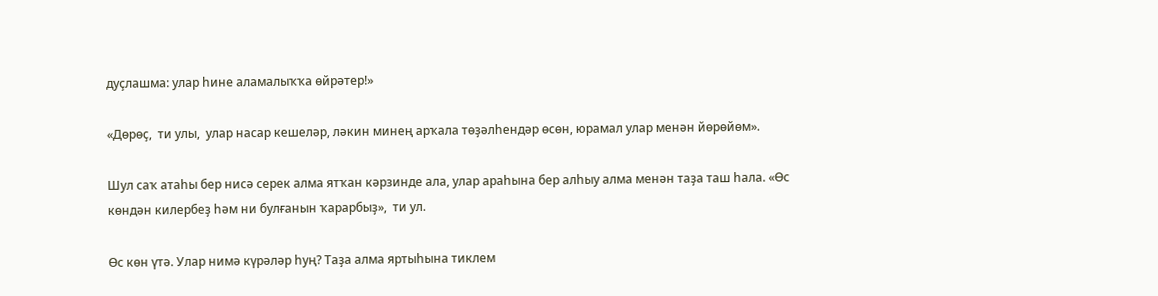дуҫлашма: улар һине аламалыҡҡа өйрәтер!»

«Дөрөҫ,  ти улы,  улар насар кешеләр, ләкин минең арҡала төҙәлһендәр өсөн, юрамал улар менән йөрөйөм».

Шул саҡ атаһы бер нисә серек алма ятҡан кәрзинде ала, улар араһына бер алһыу алма менән таҙа таш һала. «Өс көндән килербеҙ һәм ни булғанын ҡарарбыҙ»,  ти ул.

Өс көн үтә. Улар нимә күрәләр һуң? Таҙа алма яртыһына тиклем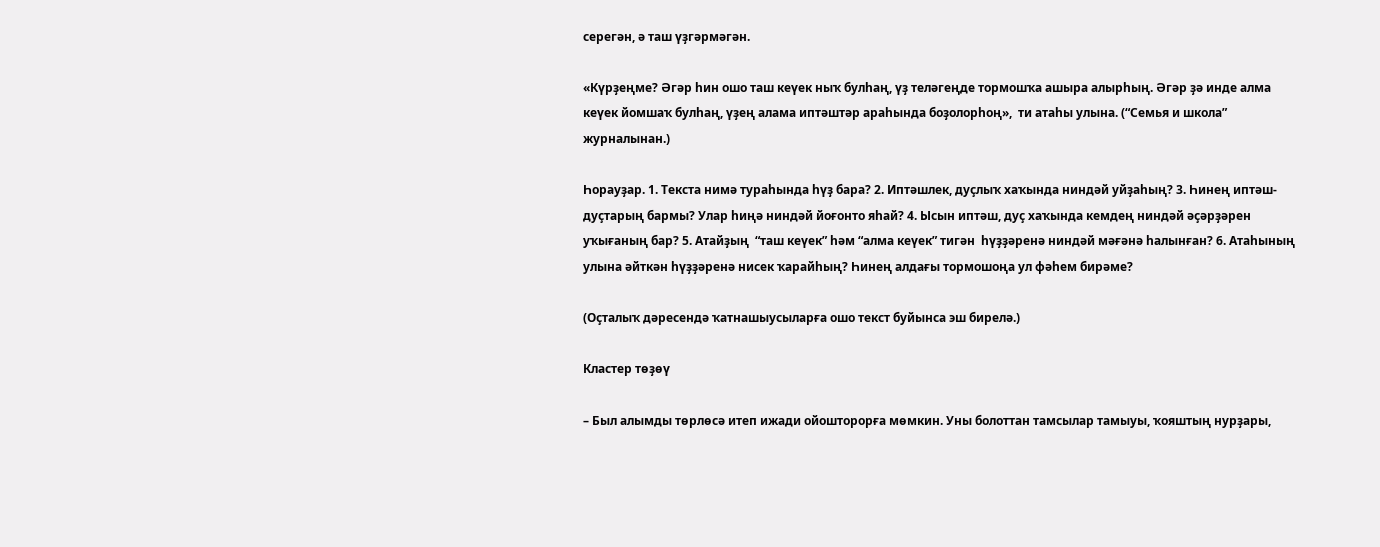серегән, ә таш үҙгәрмәгән.

«Күрҙеңме? Әгәр һин ошо таш кеүек ныҡ булһаң, үҙ теләгеңде тормошҡа ашыра алырһың. Әгәр ҙә инде алма кеүек йомшаҡ булһаң, үҙең алама иптәштәр араһында боҙолорһоң»,  ти атаһы улына. (“Семья и школа” журналынан.)

Һорауҙар. 1. Текста нимә тураһында һүҙ бара? 2. Иптәшлек, дуҫлыҡ хаҡында ниндәй уйҙаһың? 3. Һинең иптәш-дуҫтарың бармы? Улар һиңә ниндәй йоғонто яһай? 4. Ысын иптәш, дуҫ хаҡында кемдең ниндәй әҫәрҙәрен уҡығаның бар? 5. Атайҙың  “таш кеүек” һәм “алма кеүек” тигән  һүҙҙәренә ниндәй мәғәнә һалынған? 6. Атаһының улына әйткән һүҙҙәренә нисек ҡарайһың? Һинең алдағы тормошоңа ул фәһем бирәме?

(Оҫталыҡ дәресендә ҡатнашыусыларға ошо текст буйынса эш бирелә.)

Кластер төҙөү

– Был алымды төрлөсә итеп ижади ойошторорға мөмкин. Уны болоттан тамсылар тамыуы, ҡояштың нурҙары,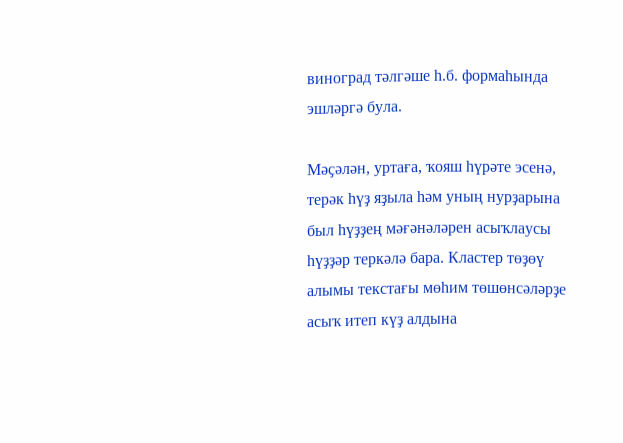виноград тәлгәше һ.б. формаһында эшләргә була.

Мәҫәлән, уртаға, ҡояш һүрәте эсенә, терәк һүҙ яҙыла һәм уның нурҙарына был һүҙҙең мәғәнәләрен асыҡлаусы һүҙҙәр теркәлә бара. Кластер төҙөү алымы текстағы мөһим төшөнсәләрҙе асыҡ итеп күҙ алдына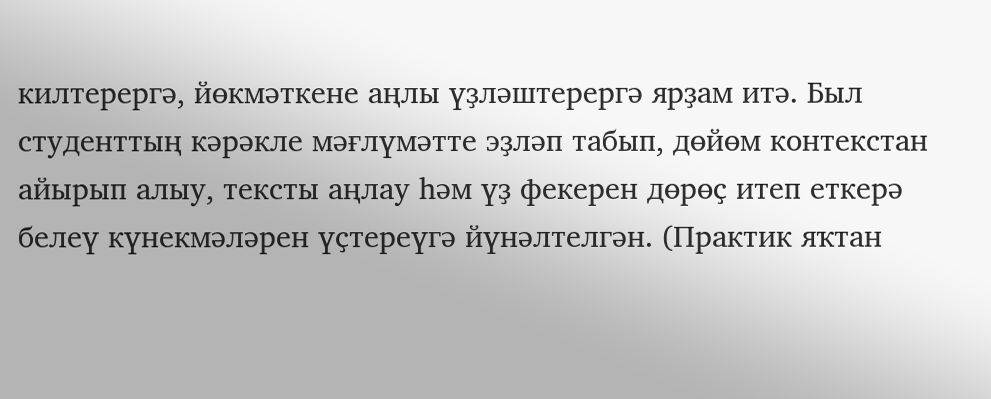килтерергә, йөкмәткене аңлы үҙләштерергә ярҙам итә. Был студенттың кәрәкле мәғлүмәтте эҙләп табып, дөйөм контекстан айырып алыу, тексты аңлау һәм үҙ фекерен дөрөҫ итеп еткерә белеү күнекмәләрен үҫтереүгә йүнәлтелгән. (Практик яҡтан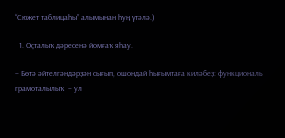“Сюжет таблицаһы” алымынан һуң үтәлә.)

  1. Оҫталыҡ дәресенә йомғаҡ яһау.

– Бөтә әйтелгәндәрҙән сығып, ошондай һығымтаға киләбеҙ: функциональ грамоталылыҡ  – ул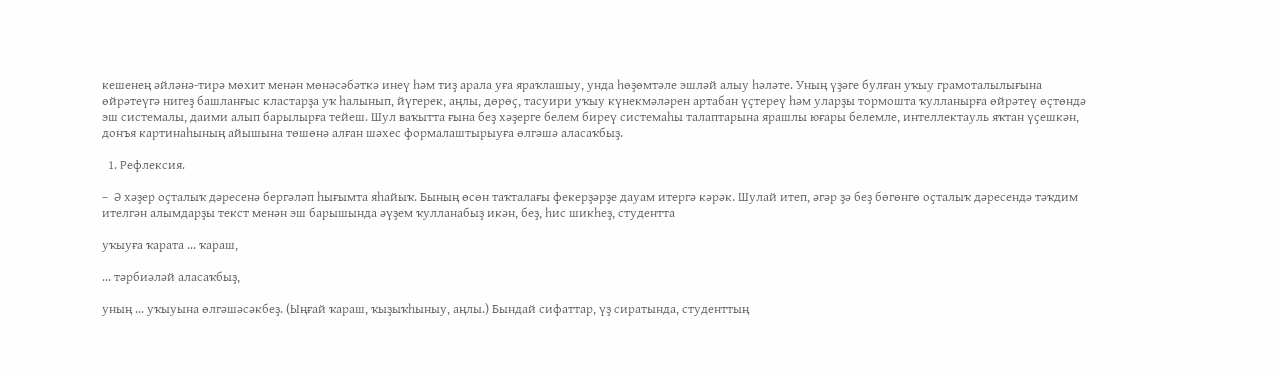кешенең әйләнә-тирә мөхит менән мөнәсәбәткә инеү һәм тиҙ арала уға яраҡлашыу, унда һөҙөмтәле эшләй алыу һәләте. Уның үҙәге булған уҡыу грамоталылығына өйрәтеүгә нигеҙ башланғыс кластарҙа уҡ һалынып, йүгерек, аңлы, дөрөҫ, тасуири уҡыу күнекмәләрен артабан үҫтереү һәм уларҙы тормошта ҡулланырға өйрәтеү өҫтөндә эш системалы, даими алып барылырға тейеш. Шул ваҡытта ғына беҙ хәҙерге белем биреү системаһы талаптарына ярашлы юғары белемле, интеллектауль яҡтан үҫешкән, донъя картинаһының айышына төшөнә алған шәхес формалаштырыуға өлгәшә аласаҡбыҙ.

  1. Рефлексия.

–  Ә хәҙер оҫталыҡ дәресенә бергәләп һығымта яһайыҡ. Бының өсөн таҡталағы фекерҙәрҙе дауам итергә кәрәк. Шулай итеп, әгәр ҙә беҙ бөгөнгө оҫталыҡ дәресендә тәҡдим ителгән алымдарҙы текст менән эш барышында әүҙем ҡулланабыҙ икән, беҙ, һис шикһеҙ, студентта

уҡыуға ҡарата ... ҡараш,

... тәрбиәләй аласаҡбыҙ,

уның ... уҡыуына өлгәшәсәкбеҙ. (Ыңғай ҡараш, ҡыҙыҡһыныу, аңлы.) Бындай сифаттар, үҙ сиратында, студенттың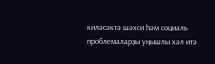киләсәктә шәхси һәм социаль проблемаларҙы уңышлы хәл итә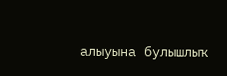алыуына булышлыҡ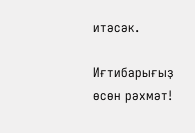итәсәк.

Иғтибарығыҙ өсөн рәхмәт!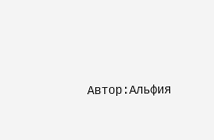Автор:Альфия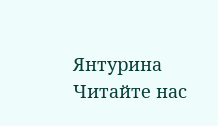Янтурина
Читайте нас